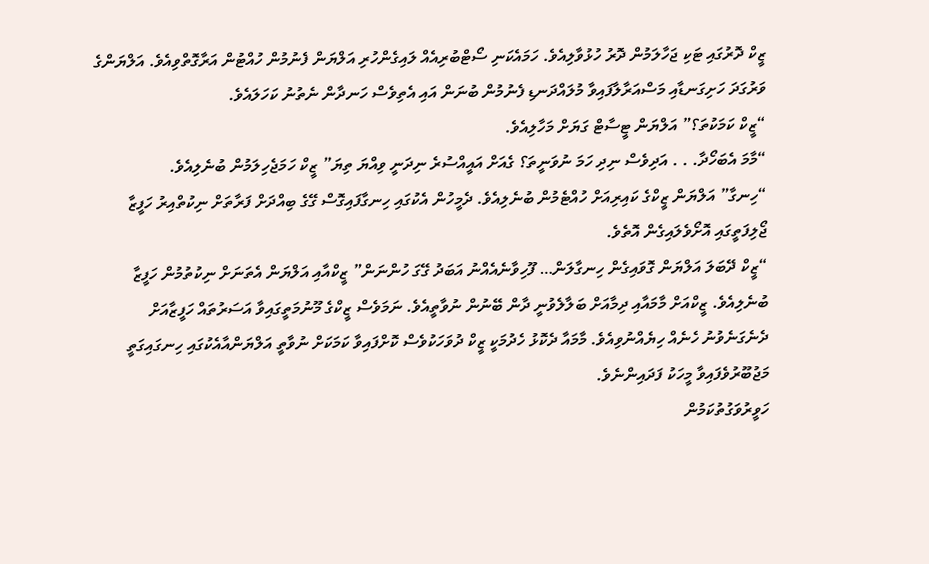ޒީކް ދޮރުގައި ޓަކި ޖަހާލަމުން ދޮރު ހުޅުވާލިއެވެ. ހަމައެކަނި ސޯޓްބުރިއެއް ލައިގެންހުރި އަލްޔަން ފެނުމުން ހުއްޓުން އަރާގޮތްވިއެވެ. އަލްޔަންގެ ވަރުގަދަ ހަށިގަނޑާއި މަސްއަރާލާފައިވާ މުލައްދަނޑި ފެނުމުން ބުނަން އައި އެތިވެސް ހަނދާން ނެތުނު ކަހަލައެވެ.
“ޒީކް ކަމަކުތަ؟” އަލްޔަން ޓީސާޓް ގަޔަށް މަހާލިއެވެ.
“މާމަ އެބަހޯދާ. . . އަދިވެސް ނިދި ހަމަ ނުވަނީތަ؟ ގެއަށް އައީއްސުރެ ނިދަނީ ވިއްޔަ ތިޔަ” ޒީކް ހަމަޖެހިލަމުން ބުނެލިއެވެ.
“ހިނގާ” އަލްޔަން ޒީކްގެ ކައިރިއަށް ހުއްޓެމުން ބުނެލިއެވެ. ދެމީހުން އެކުގައި ހިނގާފައިގޮސް ގޭގެ ބިއްދަށް ފަރާތަށް ނިކުތްއިރު ހަފީޒާ ޖޯލިފަތީގައި އޮށޯވެލައިގެން އޮތެވެ.
“ޒީކް ދޭބަލަ އަލްޔަން ގޮވައިގެން ހިނގާލަން… ފޫހިވާނެއެއްނު އަބަދު ގޭގަ ހުންނަން” ޒީކްއާއި އަލްޔަން އެތަނަށް ނިކުތުމުން ހަފީޒާ ބުނެލިއެވެ. ޒީކްއަށް މާމައާއި ދިމާއަށް ބަލާލެވުނީ ދާން ބޭނުން ނުވާތީއެވެ. ނަމަވެސް ޒީކްގެ މޫނުމަތީގައިވާ އަސަރުތައް ހަފީޒާއަށް ދެނެގަނެވުނު ހެނެއް ހިޔެއްނުވިއެވެ. މާމައާ ދެކޮޅު ހެދުމަކީ ޒީކް ދުވަހަކުވެސް ކޮށްފައިވާ ކަމަކަށް ނުވާތީ އަލްޔަންއާއެކުގައި ހިނގައިގަތީ މަޖުބޫރުވެފައިވާ މީހަކު ފަދައިންނެވެ.
ހަވީރުވަގުތުކަމުން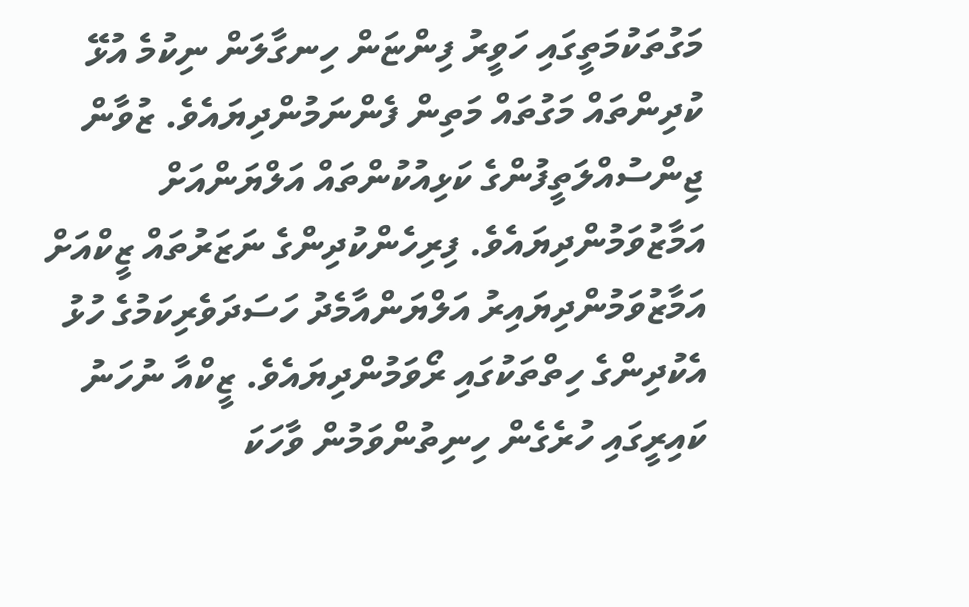މަގުތަކުމަތީގައި ހަވީރު ފިންޏަން ހިނގާލަން ނިކުމެ އުޅޭ ކުދިންތައް މަގުތައް މަތިން ފެންނަމުންދިޔައެވެ. ޒުވާން ޖިންސުއްލަތީފުންގެ ކަޅިއުކުންތައް އަލްޔަންއަށް އަމާޒުވަމުންދިޔައެވެ. ފިރިހެންކުދިންގެ ނަޒަރުތައް ޒީކްއަށް އަމާޒުވަމުންދިޔައިރު އަލްޔަންއާމެދު ހަސަދަވެރިކަމުގެ ހުޅު އެކުދިންގެ ހިތްތަކުގައި ރޯވަމުންދިޔައެވެ. ޒީކްއާ ނުހަނު ކައިރީގައި ހުރެގެން ހިނިތުންވަމުން ވާހަކަ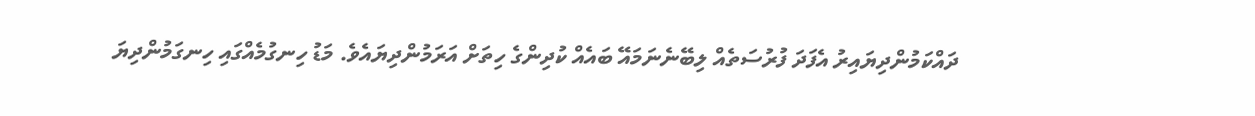ދައްކަމުންދިޔައިރު އެފަދަ ފުރުސަތެއް ލިބޭނެނަމައޭ ބައެއް ކުދިންގެ ހިތަށް އަރަމުންދިޔައެވެ. މަޑު ހިނގުމެއްގައި ހިނގަމުންދިޔަ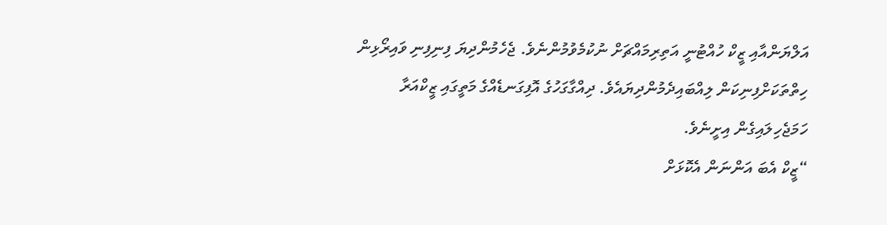އަލްޔަންއާއި ޒީކް ހުއްޓުނީ އަތިރިމައްޗަށް ނުކުމެވުމުންނެވެ. ޖެހެމުންދިޔަ ފިނިފިނި ވައިރޯޅިން ހިތްތަކަށްފިނިކަން ލިއްބައިދެމުންދިޔައެވެ. ދިއްގާގަހުގެ އޮފިގަނޑެއްގެ މަތީގައި ޒީކްއަރާ ހަމަޖެހިލައިގެން އިށީނެވެ.
“ޒީކް އެބަ އަންނަން އެކޮޅަށް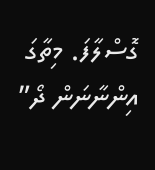ގޮސްލާފަ. މިތާގަ އިންނާނަން ދޯ”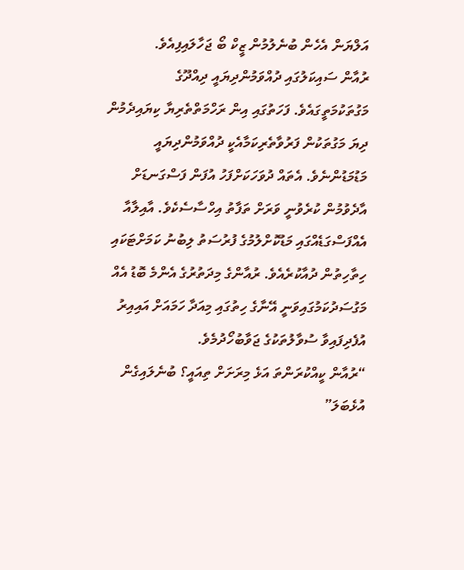އަލްޔަން އެހެން ބުނެލުމުން ޒީކް ބޯ ޖަހާލައިފިއެވެ.
ރުއާން ސައިކަލުގައި ދުއްވަމުންދިޔައީ ދިއްދޫގެ މަގުތަކުމަތީގައެވެ. ފަހަތުގައި އިން ރަހްމަތްތެރިޔާ ކިޔައިދެމުން ދިޔަ މަގުތަކުން ފަރުވާތެރިކަމާއެކީ ދުއްވަމުންދިޔައީ މަޑުމަޑުންނެވެ. އެތައް ދުވަހަކަށްފަހު އުފަން ފަސްގަނޑަށް އާދެވުމުން ކުރެވުނީ ވަރަށް ތަފާތު އިހްސާސެކެވެ. އާއިލާއާ އެއްފަސްގަޑެއްގައި މަޑުކޮށްލުމުގެ ފުރުސަތު ލިބުނު ކަމަށްޓަކައި ހިތާހިތުން ދުއާކުރެއެވެ. ރުއާންގެ މިދަތުރުގެ އެންމެ ބޮޑު އެއް މަގުސަދުކަމުގައިވަނީ އޭނާގެ ހިތުގައި މިއަދާ ހަމައަށް އައިއިރު އުފެދިފައިވާ ސުވާލުތަކުގެ ޖަވާބުހޯދުމެވެ.
“ރުއާން ކީއްކުރަންތަ އަޅެ މިރަށަށް ތިއައީ؟ ބުނެލައިގެން އުޅެބަލަ”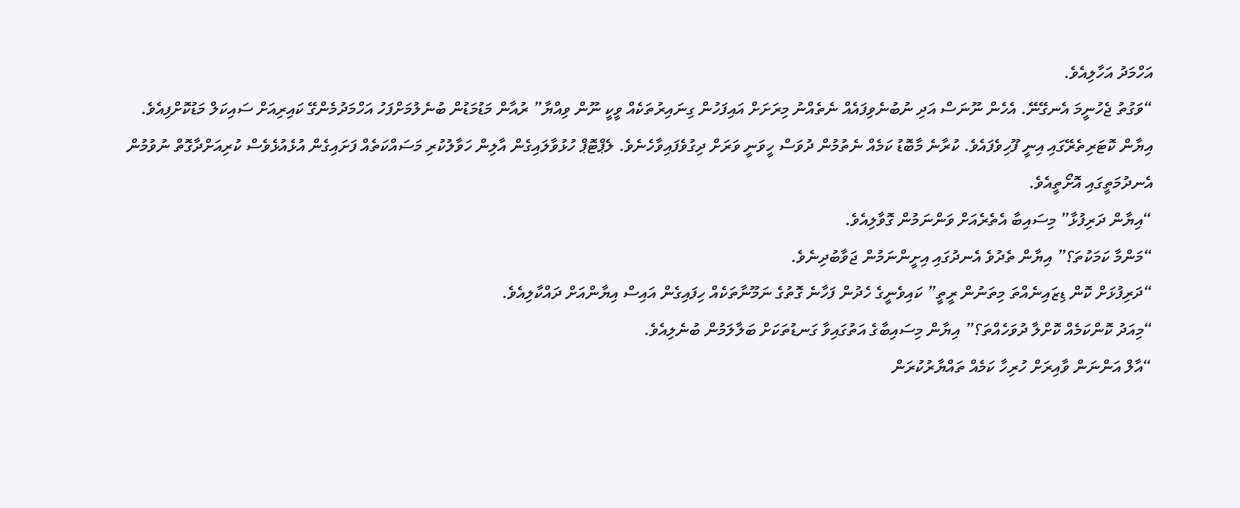އަހްމަދު އަހާލިއެވެ.
“ވަގުތު ޖެހުނީމަ އެނގޭނޭ. އެހެން ނޫނަސް އަދި ނުބުނެވިފައެއް ނެތެއްނު މިރަށަށް އައިފަހުން ގިނައިރުތަކެއް ވީކީ ނޫން ވިއްޔާ” ރުއާން މަޑުމަޑުން ބުނެލުމަށްފަހު އަހްމަދުމެންގޭ ކައިރިއަށް ސައިކަލް މަޑުކޮށްފިއެވެ.
އިޔާން ކޮޓަރިތެރޭގައި އިނީ ފޫހިވެފައެވެ. ކުރާނެ މާބޮޑު ކަމެއް ނެތުމުން ދުވަސް ހީވަނީ ވަރަށް ދިގުވެފައިވާހެނެވެ. ލެޕްޓޮޕް ހުޅުވާލައިގެން އާލިން ހަވާލުކުރި މަސައްކަތެއް ފަށައިގެން އުޅެއުޅެވެސް ކުރިއަށްދާގޮތް ނުވުމުން އެނދުމަތީގައި އޮށޯތީއެވެ.
“އިޔާން ދަރިފުޅާ” މިސައިބާ އެތެރެއަށް ވަންނަމުން ގޮވާލިއެވެ.
“މަންމާ ކަމަކުތަ؟” އިޔާން ތެދުވެ އެނދުގައި އިށީންނަމުން ޖަވާބުދިނެވެ.
“ދަރިފުޅަށް ކޮން ޑިޒައިނެއްތަ މިތަނުން ރީތީ” ކައިވެނީގެ ހެދުން ފަހާނެ ގޮތުގެ ނަމޫނާތަކެއް ހިފައިގެން އައިސް އިޔާންއަށް ދައްކާލިއެވެ.
“މިއަދު ކޮންކަމެއް ކޮށްލާ ދުވަހެއްތަ؟” އިޔާން މިސައިބާގެ އަތުގައިވާ ގަނޑުތަކަށް ބަލާލަމުން ބުނެލިއެވެ.
“އާލް އަންނަން ވާއިރަށް ހުރިހާ ކަމެއް ތައްޔާރުކުރަން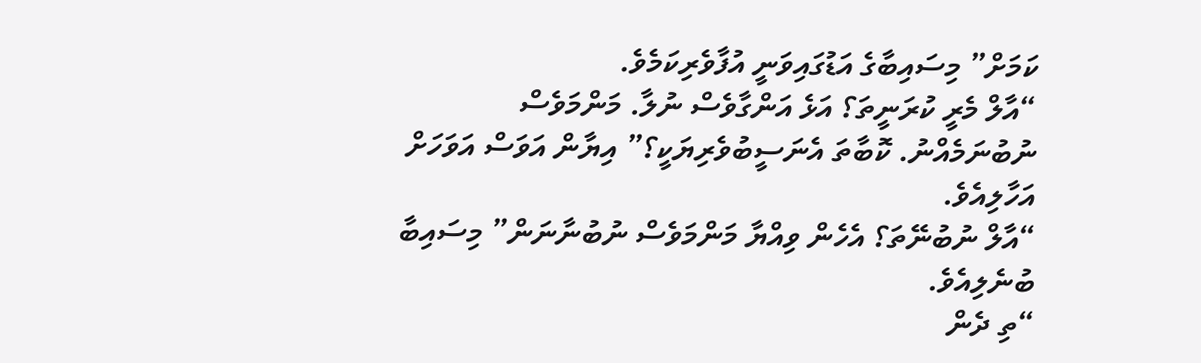ކަމަށް” މިސައިބާގެ އަޑުގައިވަނީ އުފާވެރިކަމެވެ.
“އާލް މެރީ ކުރަނީތަ؟ އަޅެ އަންގާވެސް ނުލާ. މަންމަވެސް ނުބުނަމެއްނު. ކޮބާތަ އެނަސީބުވެރިޔަކީ؟” އިޔާން އަވަސް އަވަހަށް އަހާލިއެވެ.
“އާލް ނުބުނޭތަ؟ އެހެން ވިއްޔާ މަންމަވެސް ނުބުނާނަން” މިސައިބާ ބުނެލިއެވެ.
“ތި ދެން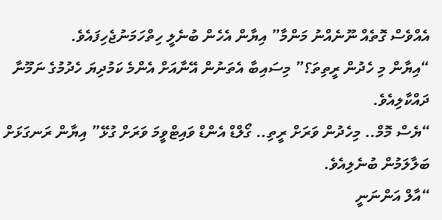އެއްވެސް ގޮތެއް ނޫނެއްނު މަންމާ” އިޔާން އެހެން ބުނެލީ ހިތްހަމަނުޖެހިފައެވެ.
“އިޔާން މި ހެދުން ރީތިތަ؟” މިސައިބާ އެތަނުން އޭނާއަށް އެންމެ ކަމުދިޔަ ހެދުމުގެ ނަމޫނާ ދައްކާލިއެވެ.
“ޔެސް މޮމް.. މިހެދުން ވަރަށް ރީތި.. ގޯލްޑް އެންޑް ވައިޓްވީމަ ވަރަށް ގުޅޭ” އިޔާން ރަނގަޅަށް ބަލާލަމުން ބުނެލިއެވެ.
“އާލް އަންނަނީ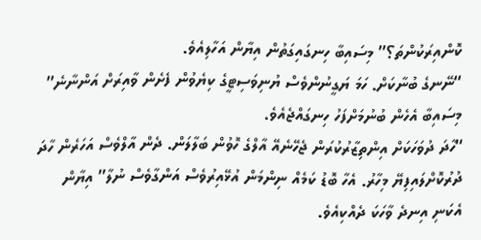ކޮންއިރަކުންތަ؟” މިސައިބާ ހިނގައިގަތުން އިޔާން އަހާލިއެވެ.
“ނޭނގެ ބުނާކަށް. ހަމަ ޔަގީނުންވެސް ޔުނިވަސިޓީގެ ކިޔެވުން ފެށެން ވާއިރަށް އަންނާނެ” މިސައިބާ އެހެން ބުނުމަށްފަހު ހިނގައްޖެއެވެ.
“ހާދަ ދުވަހަކަށް އިންތިޒާރުކުރަން ޖެހޭނެއޭ އާލްގެ ހޮވުން ބަލާލަން. ދެން އާލްވެސް އަހަރެން ހާދަ ދުރުކޮށްލައިފިޔޭ މިހާރު. އެހާ ބޮޑު ކަމެއް ނިންމަން އުޅޭއިރުވެސް އަންގާވެސް ނުލާ” އިޔާން އެކަނި އިނދެ ވާހަކަ ދެއްކިއެވެ.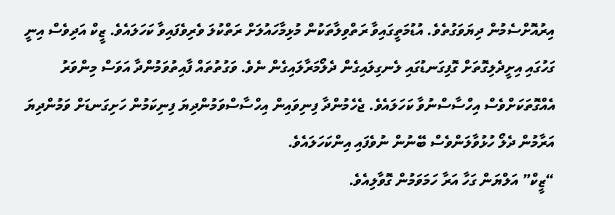އިރުއޮށްސެމުން ދިޔަވަގުތެވެ. އުޑުމަތީގައިވާ ރަތްވިލާތަކުން މުޅިމާހައުލަށް ރަތްކުލަ ވެރިވެފައިވާ ކަހަލައެވެ. ޒީކް އަދިވެސް އިނީ ގަހުގައި އިށީދެލިގޮތަށް ގޮފިގަނޑުގައި ލެނގިލައިގެން ދެލޯމަރާލައިގެން ނެވެ. ވަގުތުތައް ފާއިތުވަމުންދާ އަވަސް މިންވަރު އެއްގޮތަކަށްވެސް އިހްސާސްނުވާ ކަހަލައެވެ. ޖެހެމުންދާ ފިނިވައިން އިހްސާސްވަމުންދިޔަ ފިނިކަމުން ހަށިގަނޑަށް ވަމުންދިޔަ އަރާމުން ދެލޯ ހުޅުވާލަންވެސް ބޭނުން ނުވެފައި އިންކަހަލައެވެ.
“ޒީކް” އަލްޔަން ގަހާ އަރާ ހަމަވަމުން ގޮވާލިއެވެ.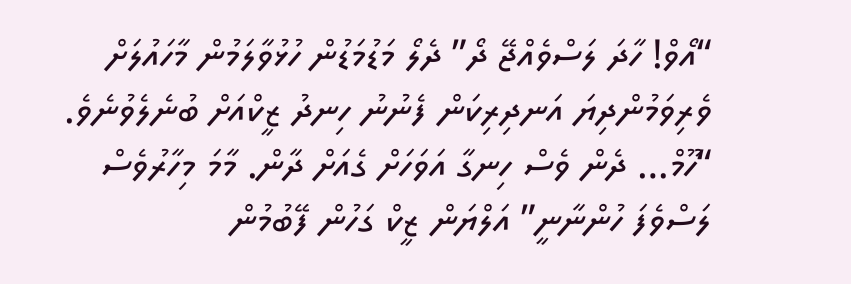“އޯވް! ހާދަ ލަސްވެއްޖޭ ދޯ” ދެލޯ މަޑުމަޑުން ހުޅުވާލަމުން މާހައުލަށް ވެރިވަމުންދިޔަ އަނދިރިކަން ފެނުނު ހިނދު ޒީކްއަށް ބުނެލެވުނެވެ.
“ހޫމް… ދެން ވެސް ހިނގާ އަވަހަށް ގެއަށް ދާން. މާމަ މިހާރުވެސް ލަސްވެފަ ހުންނާނީ” އަލްޔަން ޒީކް ގަހުން ފޭބުމުން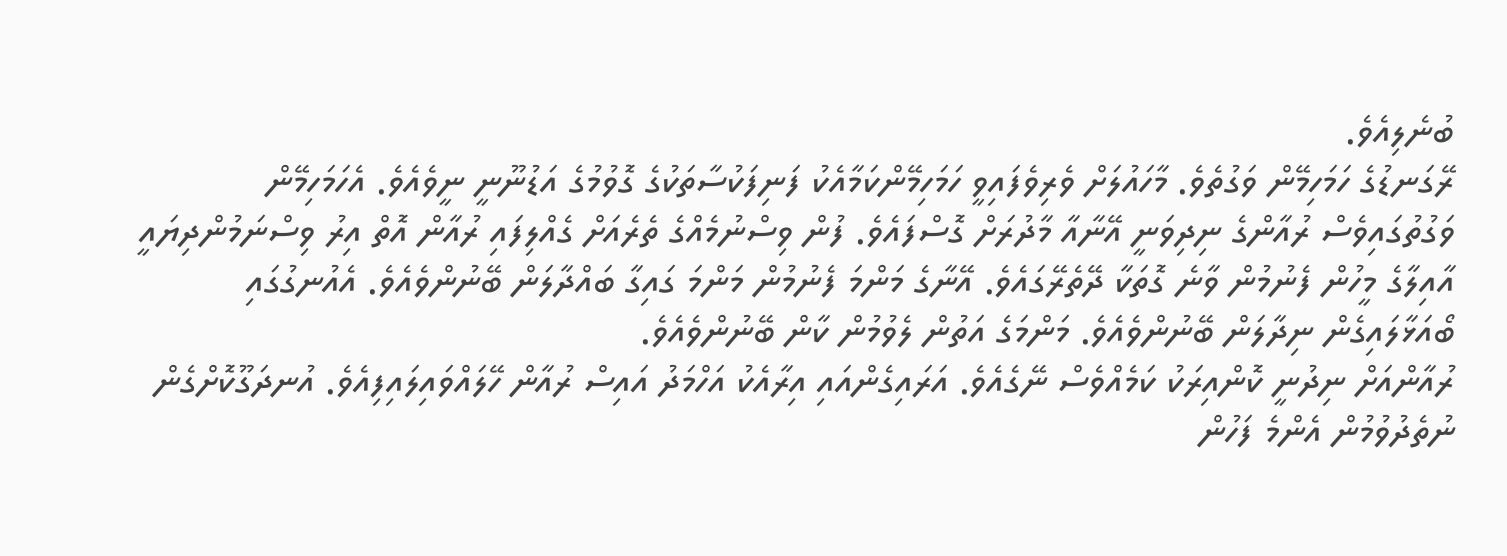ބުނެލިއެވެ.
ރޭގަނޑުގެ ހަމަހިމޭން ވަގުތެވެ. މާހައުލަށް ވެރިވެފައިވީ ހަމަހިމޭންކަމާއެކު ފަނިފަކުސާތަކުގެ ގޮވުމުގެ އަޑުނޫނީ ނީވެއެވެ. އެހަމަހިމޭން ވަގުތުގައިވެސް ރުއާންގެ ނިދިވަނީ އޭނާއާ މާދުރަށް ގޮސްފައެވެ. ފުން ވިސްނުމެއްގެ ތެރެއަށް ގެއްލިފައި ރުއާން އޮތް އިރު ވިސްނަމުންދިޔައީ އާއިލާގެ މީހުން ފެނުމުން ވާނެ ގޮތަކާ ދޭތެރޭގައެވެ. އޭނާގެ މަންމަ ފެނުމުން މަންމަ ގައިގާ ބައްދާލަން ބޭނުންވެއެވެ. އެއުނގުގައި ބޯއަޅާލައިގެން ނިދާލަން ބޭނުންވެއެވެ. މަންމަގެ އަތުން ލެވުމުން ކާން ބޭނުންވެއެވެ.
ރުއާންއަށް ނިދުނީ ކޮންއިރަކު ކަމެއްވެސް ނޭގެއެވެ. އަރައިގެންއައި އިރާއެކު އަހްމަދު އައިސް ރުއާން ހޭލައްވައިލައިފިއެވެ. އުނދަގޫކޮށްގެން ނުތެދުވުމުން އެންމެ ފަހުން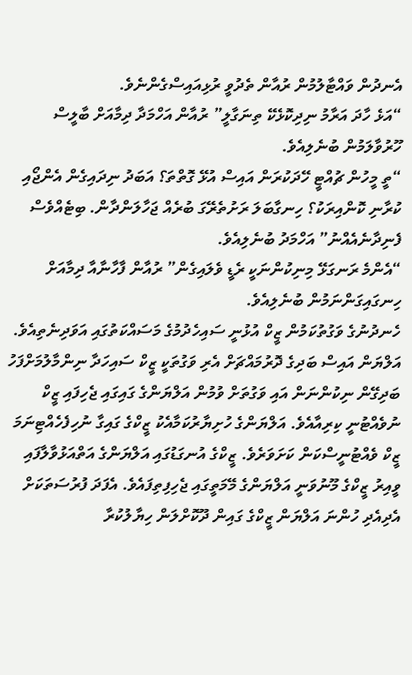އެނދުން ވައްޓާލުމުން ރުއާން ތެދުވީ ރުޅިއައިސްގެންނެވެ.
“އަޅެ ހާދަ އަރާމު ނިދިކޮޅެކޭ ތިނަގާލީ” ރުއާން އަހްމަދާ ދިމާއަށް ބާލީސް ހޫރުވާލަމުން ބުނެލިއެވެ.
“ތީ މީހުން ޗުއްޓީ ހޭދަކުރަން އައިސް އުޅޭ ގޮތްތަ؟ އަބަދު ނިދައިގެން އެންޖޯއި ކުރާނި ކޮންއިރަކު؟ ހިނގާބަލަ ރަށުތެރޭގަ ބުރެއް ޖަހާލަންދާން. ބިޓެއްވެސް ފެނިދާނެއެއްނު” އަހްމަދު ބުނެލިއެވެ.
“އެންމެ ރަނގަޅޭ މިނިކުންނަކީ ރެޑީ ވެލައިގެން” ރުއާން ފާހާނާއާ ދިމާއަށް ހިނގައިގަންނަމުން ބުނެލިއެވެ.
ހެނދުނުގެ ވަގުތުކަމުން ޒީކް އުޅުނީ ސައިހެދުމުގެ މަސައްކަތުގައި އަވަދިނެތިއެވެ. އަލްޔަން އައިސް ބަދިގެ ދޮރުމައްޗަށް އެރި ވަގުތަކީ ޒީކް ސައިހަދާ ނިންމާލުމަށްފަހު ބަދިގޭން ނިކުންނަން އައި ވަގުތަށް ވުމުން އަލްޔަންގެ ގައިގައި ޖެހިފައި ޒީކް ނުވެއްޓުނީ ކިރިއާއެވެ. އަލްޔަންގެ ހުށިޔާރުކަމާއެކު ޒީކްގެ ގައިގާ ނުހިފެހެއްޓިނަމަ ޒީކް ވެއްޓުނީސްކަން ކަށަވަރެވެ. ޒީކްގެ އުނގަޑުގައި އަލްޔަންގެ އަތްއަޅުވާލާފައި ވީއިރު ޒީކްގެ މޫނުވަނީ އަލްޔަންގެ މޭމަތީގައި ޖެހިފިތިފައެވެ. އެފަދަ ފުރުސަތަކަށް އެދިއެދި ހުންނަ އަލްޔަން ޒީކްގެ ގައިން ދޫކޮށްލަން ހިޔާލުކުރާ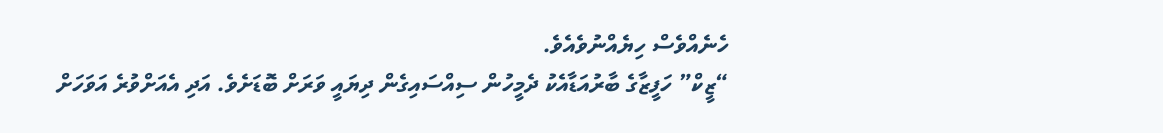ހެނެއްވެސް ހިޔެއްނުވެއެވެ.
“ޒީކް” ހަފީޒާގެ ބާރުއަޑާއެކު ދެމީހުން ސިއްސައިގެން ދިޔައީ ވަރަށް ބޮޑަށެވެ. އަދި އެއަށްވުރެ އަވަހަށް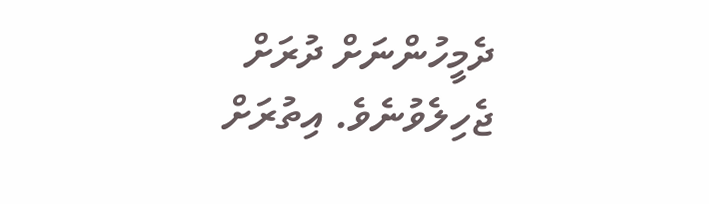ދެމީހުންނަށް ދުރަށް ޖެހިލެވުނެވެ. އިތުރަށް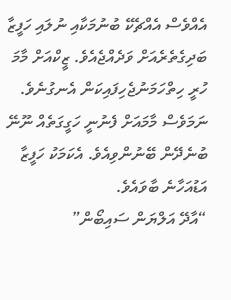އެއްވެސް އެއްޗެކޭ ބުނުމަކާއި ނުލައި ހަފީޒާ ބަދިގެތެރެއަށް ވަދެއްޖެއެވެ. ޒީކްއަށް މާމަ ހުރީ ހިތްހަމަނުޖެހިފައިކަން އެނގުނެވެ. ނަމަވެސް މާމައަށް ފެނުނީ ހަގީގަތެއް ނޫނޭ ބުނެދޭން ބޭނުންވިއެވެ. އެކަމަކު ހަފީޒާ އަޑުއަހާނެ ބާވައެވެ.
“އާދޭ އަލްޔަން ސައިބޯން”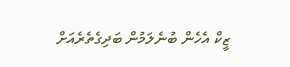ޒީކް އެހެން ބުނެލަމުން ބަދިގެތެރެއަށް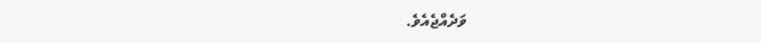ވަދެއްޖެއެވެ.